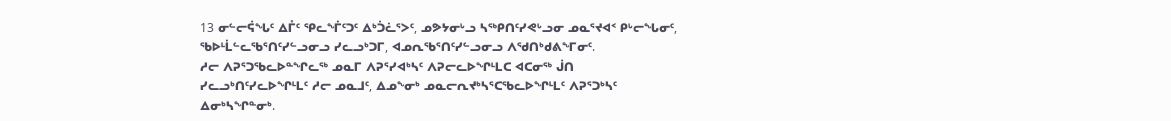13 ᓂᓪᓕᕌᖓᑦ ᐃᒤᑦ ᕿᓚᖕᒦᑦᑐᑦ ᐃᒃᑑᓛᕐᐳᑦ, ᓄᕗᔭᓂᒡᓗ ᓴᖅᑭᑎᑦᓯᕙᒡᓗᓂ ᓄᓇᕐᔪᐊᑉ ᑭᒡᓕᖓᓂᑦ, ᖃᐅᒻᒫᓪᓚᖃᕐᑎᑦᓯᓪᓗᓂᓗ ᓯᓚᓗᒃᑐᒥ, ᐊᓄᕆᖃᕐᑎᑦᓯᓪᓗᓂᓗ ᐱᖁᑎᒃᑯᕕᖕᒥᓂᑦ.
ᓱᓕ ᐱᕈᕐᑐᖃᓚᐅᓐᖏᓚᖅ ᓄᓇᒥ ᐱᕈᕐᓯᐊᒃᓴᑦ ᐱᕈᓕᓚᐅᖏᒻᒪᑕ ᐊᑕᓂᖅ ᒎᑎ ᓯᓚᓗᒃᑎᑦᓯᓚᐅᖏᒻᒪᑦ ᓱᓕ ᓄᓇᒧᑦ, ᐃᓄᖕᓂᒃ ᓄᓇᓕᕆᔪᒃᓴᕐᑕᖃᓚᐅᖏᒻᒪᑦ ᐱᕈᕐᑐᒃᓴᑦ ᐃᓂᒃᓴᖏᓐᓂᒃ.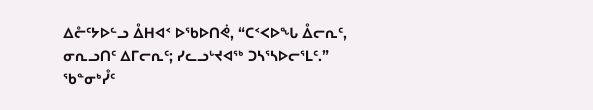ᐃᓔᑦᔭᐅᓪᓗ ᐂᕼᐊᑉ ᐅᖃᐅᑎᕚ, “ᑕᑉᐸᐅᖓ ᐂᓕᕆᑦ, ᓂᕆᓗᑎᑦ ᐃᒥᓕᕆᑦ; ᓯᓚᓗᒡᔪᐊᖅ ᑐᓴᕐᓴᐅᓕᕐᒪᑦ.”
ᖃᓐᓂᒃᓮᑦ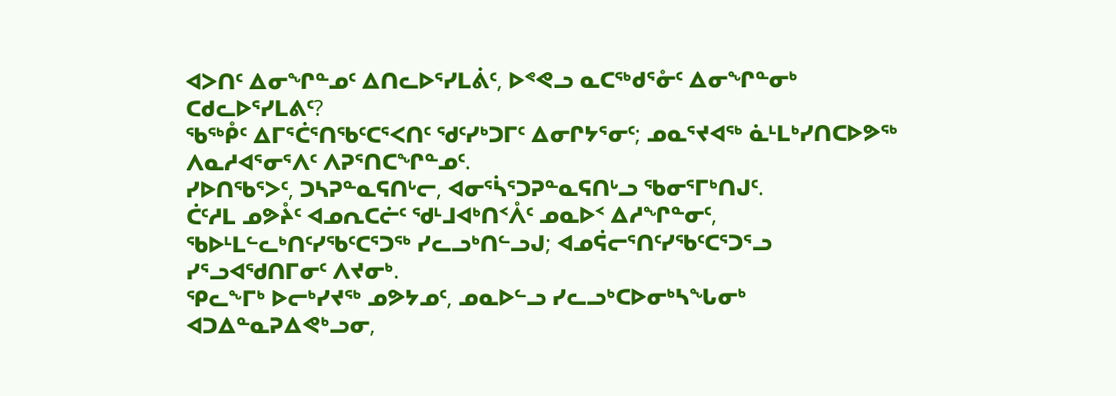ᐊᐳᑎᑦ ᐃᓂᖏᓐᓄᑦ ᐃᑎᓚᐅᕐᓯᒪᕖᑦ, ᐅᕝᕙᓗ ᓇᑕᖅᑯᕐᓁᑦ ᐃᓂᖏᓐᓂᒃ ᑕᑯᓚᐅᕐᓯᒪᕕᑦ?
ᖃᖅᑬᑦ ᐃᒥᕐᑖᕐᑎᖃᑦᑕᕐᐸᑎᑦ ᖁᑦᓯᒃᑐᒥᑦ ᐃᓂᒋᔭᕐᓂᑦ; ᓄᓇᕐᔪᐊᖅ ᓈᒻᒪᒃᓯᑎᑕᐅᕗᖅ ᐱᓇᓱᐊᕐᓂᕐᐱᑦ ᐱᕈᕐᑎᑕᖏᓐᓄᑦ.
ᓯᐅᑎᖃᕐᐳᑦ, ᑐᓴᕈᓐᓇᕋᑎᒡᓕ, ᐊᓂᕐᓵᕐᑐᕈᓐᓇᕋᑎᒡᓗ ᖃᓂᕐᒥᒃᑎᒍᑦ.
ᑖᑦᓱᒪ ᓄᕗᔧᑦ ᐊᓄᕆᑕᓖᑦ ᖁᒻᒧᐊᒃᑎᑉᐰᑦ ᓄᓇᐅᑉ ᐃᓱᖏᓐᓂᑦ, ᖃᐅᒻᒪᓪᓚᒃᑎᑦᓯᖃᑦᑕᕐᑐᖅ ᓯᓚᓗᒃᑎᓪᓗᒍ; ᐊᓄᕌᓕᕐᑎᑦᓯᖃᑦᑕᕐᑐᕐᓗ ᓯᕐᓗᐊᖁᑎᒥᓂᑦ ᐱᔪᓂᒃ.
ᕿᓚᖕᒥᒃ ᐅᓕᒃᓯᔪᖅ ᓄᕗᔭᓄᑦ, ᓄᓇᐅᓪᓗ ᓯᓚᓗᒃᑕᐅᓂᒃᓴᖓᓂᒃ ᐊᑐᐃᓐᓇᕈᐃᕙᒃᓗᓂ,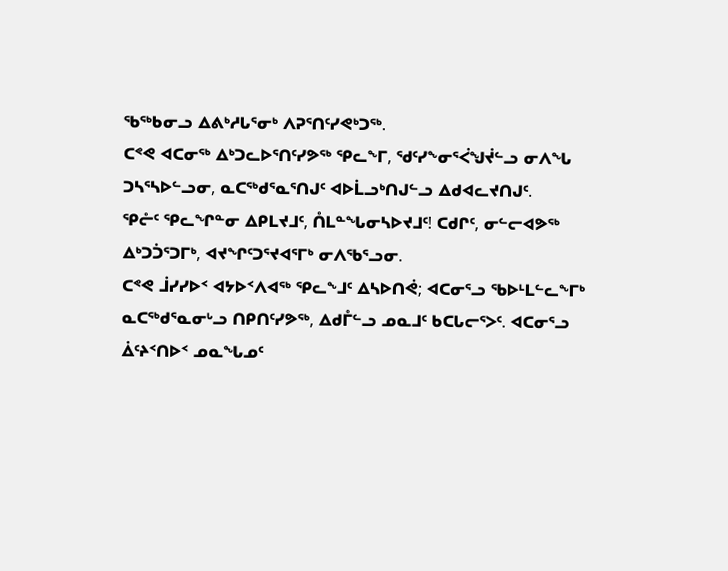ᖃᖅᑲᓂᓗ ᐃᕕᒃᓱᒐᕐᓂᒃ ᐱᕈᕐᑎᑦᓯᕙᒃᑐᖅ.
ᑕᕝᕙ ᐊᑕᓂᖅ ᐃᒃᑐᓚᐅᕐᑎᑦᓯᕗᖅ ᕿᓚᖕᒥ, ᖁᑦᓯᖕᓂᕐᐹᖑᔫᓪᓗ ᓂᐱᖓ ᑐᓴᕐᓴᐅᓪᓗᓂ, ᓇᑕᖅᑯᕐᓇᕐᑎᒍᑦ ᐊᐅᒫᓗᒃᑎᒍᓪᓗ ᐃᑯᐊᓚᔪᑎᒍᑦ.
ᕿᓔᑦ ᕿᓚᖏᓐᓂ ᐃᑭᒪᔪᒧᑦ, ᑍᒪᓐᖓᓂᓴᐅᔪᒧᑦ! ᑕᑯᒋᑦ, ᓂᓪᓕᐊᕗᖅ ᐃᒃᑐᑑᕐᑐᒥᒃ, ᐊᔪᖏᑦᑐᕐᔪᐊᕐᒥᒃ ᓂᐱᖃᕐᓗᓂ.
ᑕᕝᕙ ᒨᓯᓯᐅᑉ ᐊᔭᐅᑉᐱᐊᖅ ᕿᓚᖕᒧᑦ ᐃᓴᐅᑎᕚ; ᐊᑕᓂᕐᓗ ᖃᐅᒻᒪᓪᓚᖕᒥᒃ ᓇᑕᖅᑯᕐᓇᓂᒡᓗ ᑎᑭᑎᑦᓯᕗᖅ, ᐃᑯᒤᓪᓗ ᓄᓇᒧᑦ ᑲᑕᒐᓕᕐᐳᑦ. ᐊᑕᓂᕐᓗ ᐄᑦᔨᑉᑎᐅᑉ ᓄᓇᖓᓄᑦ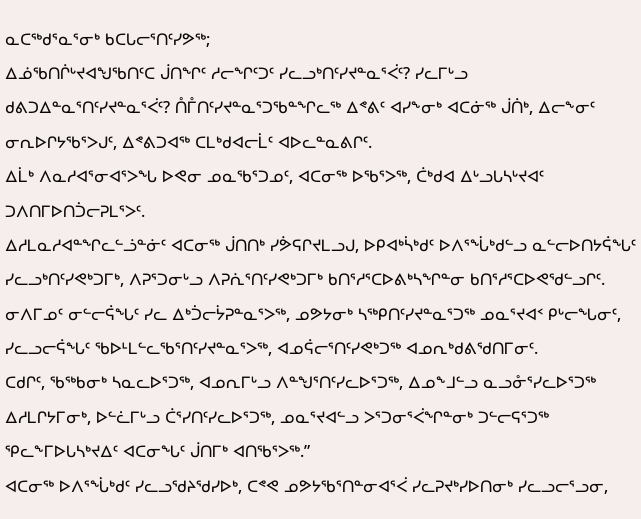ᓇᑕᖅᑯᕐᓇᕐᓂᒃ ᑲᑕᒐᓕᕐᑎᑦᓯᕗᖅ;
ᐃᓅᖃᑎᒌᒡᔪᐊᖑᖃᑎᑦᑕ ᒎᑎᖏᑦ ᓱᓕᖏᑦᑐᑦ ᓯᓚᓗᒃᑎᑦᓯᔪᓐᓇᕐᐹᑦ? ᓯᓚᒥᒡᓗ ᑯᕕᑐᐃᓐᓇᕐᑎᑦᓯᔪᓐᓇᕐᐹᑦ? ᑍᒤᑎᑦᓯᔪᓐᓇᕐᑐᖃᓐᖏᓚᖅ ᐃᕝᕕᑦ ᐊᓯᖕᓂᒃ ᐊᑕᓃᖅ ᒎᑏᒃ, ᐃᓕᖕᓂᑦ ᓂᕆᐅᒋᔭᖃᕐᐳᒍᑦ, ᐃᕝᕕᑐᐊᖅ ᑕᒪᒃᑯᐊᓕᒫᑦ ᐊᐅᓚᓐᓇᕕᒋᑦ.
ᐃᒫᒃ ᐱᓇᓱᐊᕐᓂᐊᕐᐳᖓ ᐅᕙᓂ ᓄᓇᖃᕐᑐᓄᑦ, ᐊᑕᓂᖅ ᐅᖃᕐᐳᖅ, ᑖᒃᑯᐊ ᐃᒡᓗᒐᓴᒡᔪᐊᑦ ᑐᐱᑎᒥᐅᑎᑑᓕᕈᒪᕐᐳᑦ.
ᐃᓱᒪᓇᓱᐊᓐᖏᓚᓪᓘᓐᓃᑦ ᐊᑕᓂᖅ ᒎᑎᑎᒃ ᓯᕘᕋᒋᔪᒪᓗᒍ, ᐅᑭᐊᒃᓵᒃᑯᑦ ᐅᐱᕐᖔᒃᑯᓪᓗ ᓇᓪᓕᐅᑎᔭᕌᖓᑦ ᓯᓚᓗᒃᑎᑦᓯᕙᒃᑐᒥᒃ, ᐱᕈᕐᑐᓂᒡᓗ ᐱᕈᕇᕐᑎᑦᓯᕙᒃᑐᒥᒃ ᑲᑎᕐᓱᕐᑕᐅᕕᒃᓴᖏᓐᓂ ᑲᑎᕐᓱᕐᑕᐅᕙᖁᓪᓗᒋᑦ.
ᓂᐱᒥᓄᑦ ᓂᓪᓕᕌᖓᑦ ᓯᓚ ᐃᒃᑑᓕᔮᕈᓐᓇᕐᐳᖅ, ᓄᕗᔭᓂᒃ ᓴᖅᑭᑎᑦᓯᔪᓐᓇᕐᑐᖅ ᓄᓇᕐᔪᐊᑉ ᑭᒡᓕᖓᓂᑦ, ᓯᓚᓗᓕᕌᖓᑦ ᖃᐅᒻᒪᓪᓚᖃᕐᑎᑦᓯᔪᓐᓇᕐᐳᖅ, ᐊᓄᕌᓕᕐᑎᑦᓯᕙᒃᑐᖅ ᐊᓄᕆᒃᑯᕕᖁᑎᒥᓂᑦ.
ᑕᑯᒋᑦ, ᖃᖅᑲᓂᒃ ᓴᓇᓚᐅᕐᑐᖅ, ᐊᓄᕆᒥᒡᓗ ᐱᓐᖑᕐᑎᑦᓯᓚᐅᕐᑐᖅ, ᐃᓄᖕᒧᓪᓗ ᓇᓗᓁᕐᓯᓚᐅᕐᑐᖅ ᐃᓱᒪᒋᔭᒥᓂᒃ, ᐅᓪᓛᒥᒡᓗ ᑖᕐᓯᑎᑦᓯᓚᐅᕐᑐᖅ, ᓄᓇᕐᔪᐊᓪᓗ ᐳᕐᑐᓂᕐᐹᖏᓐᓂᒃ ᑐᓪᓕᕋᕐᑐᖅ ᕿᓚᖕᒥᐅᒐᓴᒃᔪᐃᑦ ᐊᑕᓂᖓᑦ ᒎᑎᒥᒃ ᐊᑎᖃᕐᐳᖅ.”
ᐊᑕᓂᖅ ᐅᐱᕐᖔᒃᑯᑦ ᓯᓚᓗᖁᔨᖁᓯᐅᒃ, ᑕᕝᕙ ᓄᕗᔭᖃᕐᑎᓐᓂᐊᕐᐹ ᓯᓚᕈᔪᒃᓯᐅᑎᓂᒃ ᓯᓚᓗᓕᕐᓗᓂ,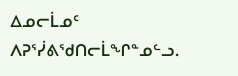ᐃᓄᓕᒫᓄᑦ ᐱᕈᕐᓰᕕᖁᑎᓕᒫᖏᓐᓄᓪᓗ.